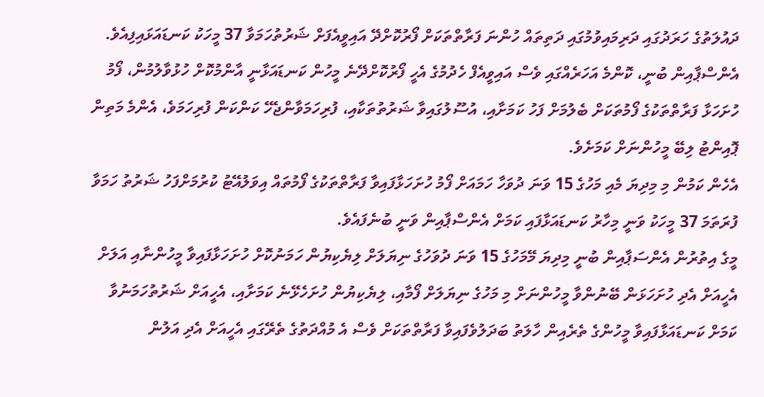ދައުލަތުގެ ހަރަދުގައި ދަރިމައިވުމުގައި ދަތިތައް ހުންނަ ފަރާތްތަކަށް ފޯރުކޮށްދޭ އައިވީއެފަށް ޝަރުތުހަމަވާ 37 މީހަކު ކަނޑައަޅައިފިއެވެ.
އެންސްޕާއިން ބުނީ، ކޮންމެ އަހަރެއްގައި ވެސް އައިވީއެފް ހެދުމުގެ އެހީ ފޯރުކޮށްދޭނެ މީހުން ކަނޑައަޅާނީ އާންމުކޮށް ހުޅުވާލުމުން، ފޯމު ހުށަހަޅާ ފަރާތްތަކުގެ ފޯމުތަކަށް ބެލުމަށް ފަހު ކަމަށާއި، އުސޫލުގައިވާ ޝަރުތުތަކާއި، ފުރިހަމަވާންޖެހޭ ކަންކަން ފުރިހަމަވެ، އެންމެ މަތިން ޕޮއިންޓު ލިބޭ މީހުންނަށް ކަމަށެވެ.
އެހެން ކަމުން މި މިދިޔަ މެއި މަހުގެ 15 ވަނަ ދުވަހާ ހަމައަށް ފޯމު ހުށަހަޅާފައިވާ ފަރާތްތަކުގެ ފޯމުތައް އިވަލުއޭޓު ކުރުމަށްފަހު ޝަރުތު ހަމަވާ ފުރަތަމަ 37 މީހަކު ވަނީ މިހާރު ކަނޑައަޅާފައި ކަމަށް އެންސްޕާއިން ވަނީ ބުނެފައެވެ.
މީގެ އިތުރުން އެންސަޕާއިން ބުނީ މިދިޔަ މޭމަހުގެ 15 ވަނަ ދުވަހުގެ ނިޔަލަށް ލިޔެކިޔުން ހަމަނުކޮށް ހުށަހަޅާފައިވާ މީހުންނާއި އަލަށް އެހީއަށް އެދި ހުށަހަޅަން ބޭނުންވާ މީހުންނަށް މި މަހުގެ ނިޔަލަށް ފޯމާއި، ލިޔެކިޔުން ހުށަހެޅޭނެ ކަމަށާއި، އެހީއަށް ޝަރުތުހަމަނުވާ ކަމަށް ކަނޑައަޅާފައިވާ މީހުންގެ ތެރެއިން ހާލަތު ބަދަލުވެފައިވާ ފަރާތްތަކަށް ވެސް އެ މުއްދަތުގެ ތެރޭގައި އެހީއަށް އެދި އަލުން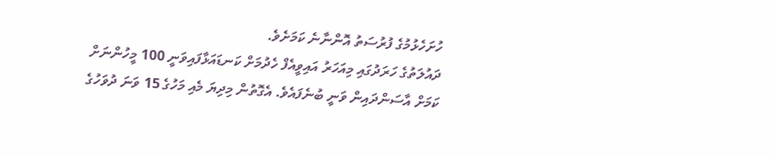ހުށަހެޅުމުގެ ފުރުސަތު އޮންނާނެ ކަމަށެވެ.
ދައުލަތުގެ ހަރަދުގައި މިއަހަރު އައިވީއެފް ހެދުމަށް ކަނޑައަޅާފައިވަނީ 100 މީހުންނަށް ކަމަށް އާސަންދައިން ވަނީ ބުނެފައެވެ. އެގޮތުން މިދިޔަ މެއި މަހުގެ 15 ވަނަ ދުވަހުގެ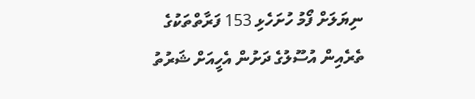ނިޔަލަށް ފޯމު ހުށަހެޅި 153 ފަރާތްތަކުގެ ތެރެއިން އުސޫލުގެ ދަށުން އެހީއަށް ޝަރުތު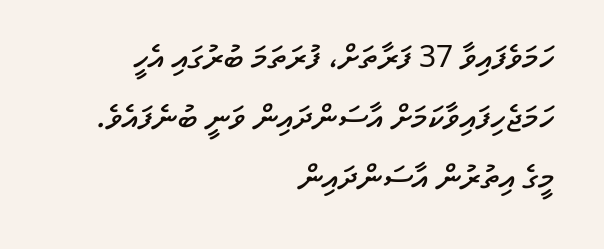ހަމަވެފައިވާ 37 ފަރާތަށް، ފުރަތަމަ ބުރުގައި އެހީ ހަމަޖެހިފައިވާކަމަށް އާސަންދައިން ވަނީ ބުނެފައެވެ.
މީގެ އިތުރުން އާސަންދައިން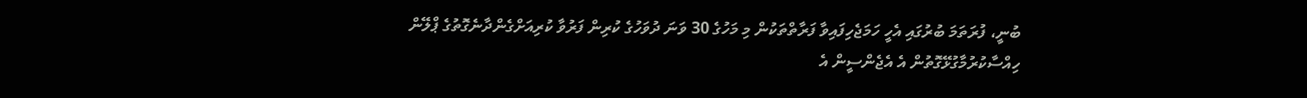ބުނީ، ފުރަތަމަ ބުރުގައި އެހީ ހަމަޖެހިފައިވާ ފަރާތްތަކުން މި މަހުގެ 30 ވަނަ ދުވަހުގެ ކުރިން ފަރުވާ ކުރިއަށްގެންދާނެގޮތުގެ ޕްލޭން ހިއްސާކުރުމާގުޅޭގޮތުން އެ އެޖެންސީން އެ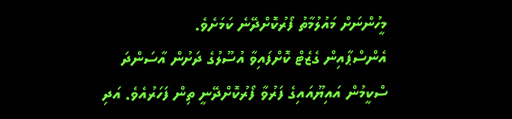މީހުންނަށް މައުލުމާތު ފޯރުކޮށްދޭނެ ކަމަށެވެ.
އެންސްޕާއިން ގެޒެޓް ކޮށްފައިވާ އުސޫލުގެ ދަށުން އާސަންދަ ސްކީމުން އައިޔޫއައިގެ ފަރުވާ ފޯރުކޮށްދޭނީ ތިން ފަހަރުއެވެ. އަދި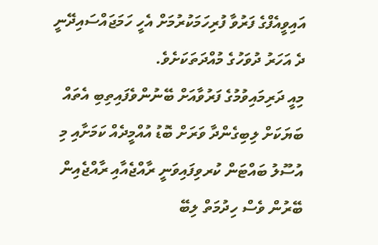އައިވީއެފްގެ ފަރުވާ ފުރިހަމަކުރުމަށް އެހީ ހަމަޖައްސައިދޭނީ ދެ އަހަރު ދުވަހުގެ މުއްދަތަކަށެވެ.
މިއީ ދަރިމައިވުމުގެ ފަރުވާއަށް ބޭނުންވެފައިތިބި އެތައް ބަޔަކަށް ލިބިގެންދާ ވަރަށް ބޮޑު އުއްމީދެއް ކަމަށާއި މި އުސޫލު ބައްޓަން ކުރވިފައިވަނީ ރާއްޖެއާއި ރާއްޖެއިން ބޭރުން ވެސް ހިދުމަތް ލިބޭ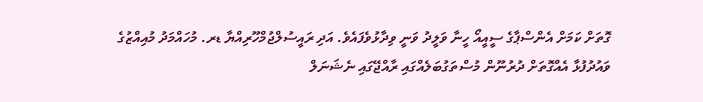ގޮތަށް ކަމަށް އެންސްޕާގެ ސީއީއޯ ހީނާ ވަލީދު ވަނީ ވިދާޅުވެފައެވެ. އަދި ރައީސުލްޖުމްހޫރިއްޔާ ޑރ. މުހައްމަދު މުއިއްޒުގެ ވައުދުފުޅާ އެއްގޮތަށް ދުރުނޫން މުސްތަގުބަލެއްގައި ރާއްޖޭގައި ނެޝަނަލް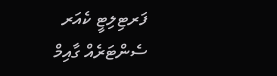ފަރޓިލިޓީ ކެއަރ ސެންޓަރެއް ގާއިމް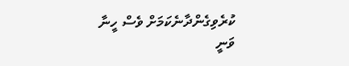ކުރެވިގެންދާނެކަމަށް ވެސް ހީނާ ވަނީ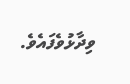ވިދާޅުވެފައެވެ.